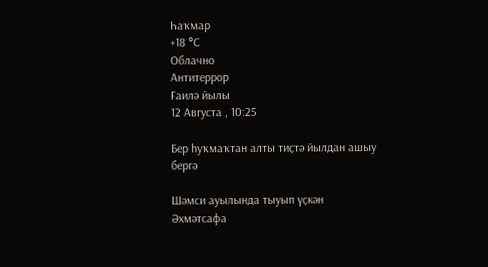Һаҡмар
+18 °С
Облачно
Антитеррор
Ғаилә йылы
12 Августа , 10:25

Бер һуҡмаҡтан алты тиҫтә йылдан ашыу бергә

Шәмси ауылында тыуып үҫкән Әхмәтсафа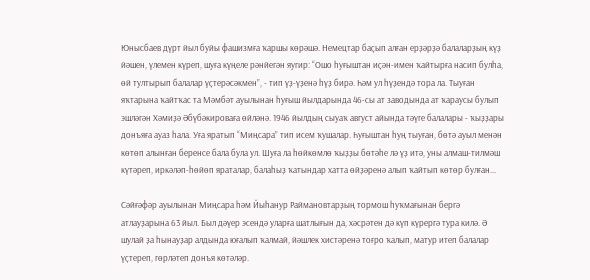Юнысбаев дүрт йыл буйы фашизмға ҡаршы көрәшә. Немецтар баҫып алған ерҙәрҙә балаларҙың күҙ йәшен, үлемен күреп, шуға күңеле рәнйегән яугир: “Ошо һуғыштан иҫән-имен ҡайтырға насип булһа, өй тултырып балалар үҫтерәсәкмен”, - тип үҙ-үҙенә һүҙ бирә. Һәм ул һүҙендә тора ла. Тыуған яҡтарына ҡайтҡас та Мәмбәт ауылынан һуғыш йылдарында 46-сы ат заводында ат ҡараусы булып эшләгән Хәмиҙә Әбүбәкироваға өйләнә. 1946 йылдың сыуаҡ август айында тәүге балалары - ҡыҙҙары донъяға ауаз һала. Уға яратып “Миңсара” тип исем ҡушалар. Һуғыштан һуң тыуған, бөтә ауыл менән көтөп алынған беренсе бала була ул. Шуға ла һөйкөмлө ҡыҙҙы бөтәһе лә үҙ итә, уны алмаш-тилмәш күтәреп, иркәләп-һөйөп яраталар, балаһыҙ ҡатындар хатта өйҙәренә алып ҡайтып көтөр булған...

Сәйғәфәр ауылынан Миңсара һәм Йыһанур Раймановтарҙың тормош һуҡмағынан бергә атлауҙарына 63 йыл. Был дәүер эсендә уларға шатлығын да, хәсрәтен дә күп күрергә тура килә. Ә шулай ҙа һынауҙар алдында юғалып ҡалмай, йәшлек хистәренә тоғро ҡалып, матур итеп балалар үҫтереп, гөрләтеп донъя көтәләр.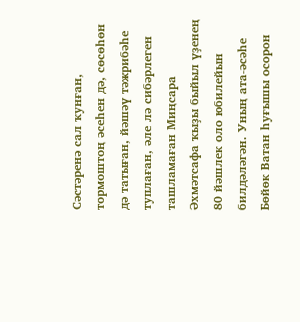Сәстәренә сал ҡунған, тормоштоң әсеһен дә, сөсөһөн дә татыған, йәшәү тәжрибәһе туплаған, әле лә сибәрлеген ташламаған Миңсара Әхмәтсафа ҡыҙы быйыл үҙенең 80 йәшлек оло юбилейын билдәләгән. Уның ата-әсәһе Бөйөк Ватан һуғышы осорон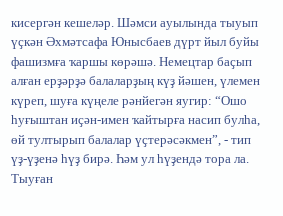кисергән кешеләр. Шәмси ауылында тыуып үҫкән Әхмәтсафа Юнысбаев дүрт йыл буйы фашизмға ҡаршы көрәшә. Немецтар баҫып алған ерҙәрҙә балаларҙың күҙ йәшен, үлемен күреп, шуға күңеле рәнйегән яугир: “Ошо һуғыштан иҫән-имен ҡайтырға насип булһа, өй тултырып балалар үҫтерәсәкмен”, - тип үҙ-үҙенә һүҙ бирә. Һәм ул һүҙендә тора ла. Тыуған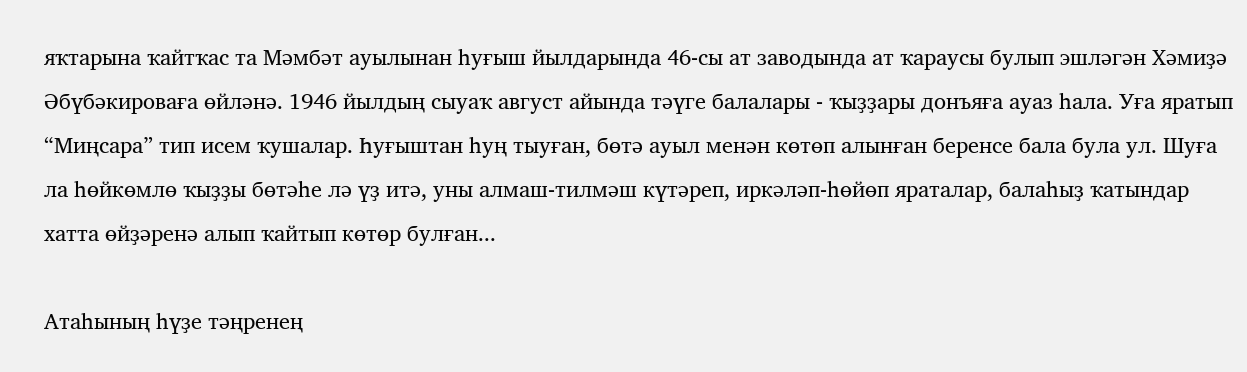яҡтарына ҡайтҡас та Мәмбәт ауылынан һуғыш йылдарында 46-сы ат заводында ат ҡараусы булып эшләгән Хәмиҙә Әбүбәкироваға өйләнә. 1946 йылдың сыуаҡ август айында тәүге балалары - ҡыҙҙары донъяға ауаз һала. Уға яратып “Миңсара” тип исем ҡушалар. Һуғыштан һуң тыуған, бөтә ауыл менән көтөп алынған беренсе бала була ул. Шуға ла һөйкөмлө ҡыҙҙы бөтәһе лә үҙ итә, уны алмаш-тилмәш күтәреп, иркәләп-һөйөп яраталар, балаһыҙ ҡатындар хатта өйҙәренә алып ҡайтып көтөр булған...

Атаһының һүҙе тәңренең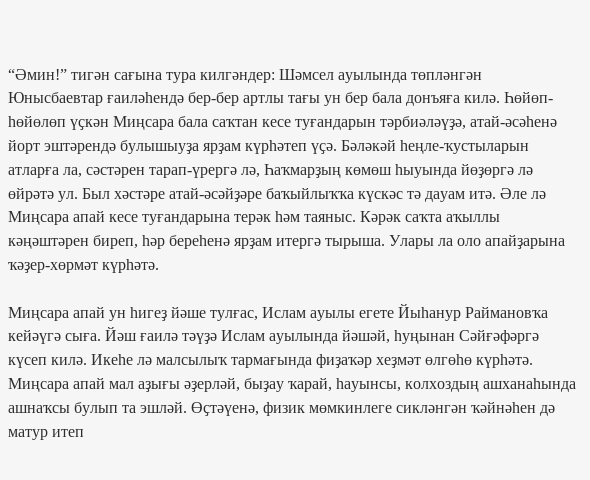“Әмин!” тигән сағына тура килгәндер: Шәмсел ауылында төпләнгән Юнысбаевтар ғаиләһендә бер-бер артлы тағы ун бер бала донъяға килә. Һөйөп-һөйөлөп үҫкән Миңсара бала саҡтан кесе туғандарын тәрбиәләүҙә, атай-әсәһенә йорт эштәрендә булышыуҙа ярҙам күрһәтеп үҫә. Бәләкәй һеңле-ҡустыларын атларға ла, сәстәрен тарап-үрергә лә, Һаҡмарҙың көмөш һыуында йөҙөргә лә өйрәтә ул. Был хәстәре атай-әсәйҙәре баҡыйлыҡҡа күскәс тә дауам итә. Әле лә Миңсара апай кесе туғандарына терәк һәм таяныс. Кәрәк саҡта аҡыллы кәңәштәрен биреп, һәр береһенә ярҙам итергә тырыша. Улары ла оло апайҙарына ҡәҙер-хөрмәт күрһәтә.

Миңсара апай ун һигеҙ йәше тулғас, Ислам ауылы егете Йыһанур Раймановҡа кейәүгә сыға. Йәш ғаилә тәүҙә Ислам ауылында йәшәй, һуңынан Сәйғәфәргә күсеп килә. Икеһе лә малсылыҡ тармағында фиҙаҡәр хеҙмәт өлгөһө күрһәтә. Миңсара апай мал аҙығы әҙерләй, быҙау ҡарай, һауынсы, колхоздың ашханаһында ашнаҡсы булып та эшләй. Өҫтәүенә, физик мөмкинлеге сикләнгән ҡәйнәһен дә матур итеп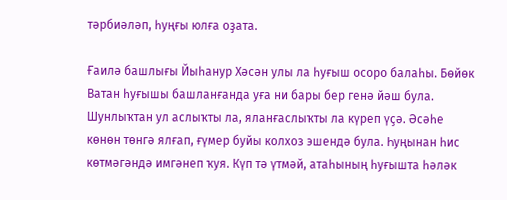тәрбиәләп, һуңғы юлға оҙата.

Ғаилә башлығы Йыһанур Хәсән улы ла һуғыш осоро балаһы. Бөйөк Ватан һуғышы башланғанда уға ни бары бер генә йәш була. Шунлыҡтан ул аслыҡты ла, яланғаслыҡты ла күреп үҫә. Әсәһе көнөн төнгә ялғап, ғүмер буйы колхоз эшендә була. Һуңынан һис көтмәгәндә имгәнеп ҡуя. Күп тә үтмәй, атаһының һуғышта һәләк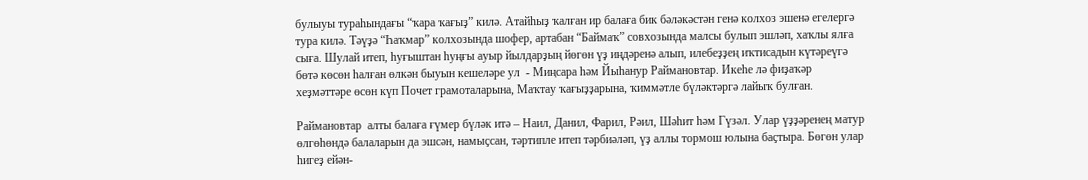булыуы тураһындағы “ҡара ҡағыҙ” килә. Атайһыҙ ҡалған ир балаға бик бәләкәстән генә колхоз эшенә егелергә тура килә. Тәүҙә “Һаҡмар” колхозында шофер, артабан “Баймаҡ” совхозында малсы булып эшләп, хаҡлы ялға сыға. Шулай итеп, һуғыштан һуңғы ауыр йылдарҙың йөгөн үҙ иңдәренә алып, илебеҙҙең иҡтисадын күтәреүгә бөтә көсөн һалған өлкән быуын кешеләре ул  - Миңсара һәм Йыһанур Раймановтар. Икеһе лә фиҙаҡәр хеҙмәттәре өсөн күп Почет грамоталарына, Маҡтау ҡағыҙҙарына, ҡиммәтле бүләктәргә лайыҡ булған.

Раймановтар  алты балаға ғүмер бүләк итә – Наил, Данил, Фарил, Рәил, Шәһит һәм Гүзәл. Улар үҙҙәренең матур өлгөһөндә балаларын да эшсән, намыҫсан, тәртипле итеп тәрбиәләп, үҙ аллы тормош юлына баҫтыра. Бөгөн улар һигеҙ ейән-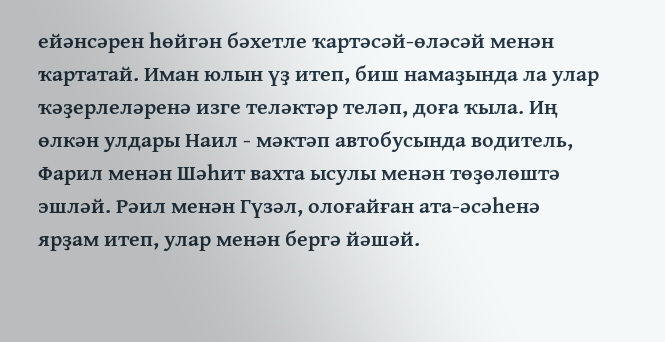ейәнсәрен һөйгән бәхетле ҡартәсәй-өләсәй менән ҡартатай. Иман юлын үҙ итеп, биш намаҙында ла улар ҡәҙерлеләренә изге теләктәр теләп, доға ҡыла. Иң өлкән улдары Наил - мәктәп автобусында водитель, Фарил менән Шәһит вахта ысулы менән төҙөлөштә эшләй. Рәил менән Гүзәл, олоғайған ата-әсәһенә ярҙам итеп, улар менән бергә йәшәй.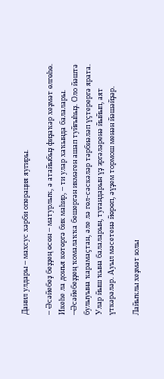Данил улдары – махсус хәрби операция яугиры.

– Әсәйебеҙ беҙҙең өсөн – матурлыҡ, ә атайыбыҙ фиҙаҡәр хеҙмәт өлгөһө. Икеһе ла донъя көтөргә бик маһир, – ти улар хаҡында балалары. –Әсәйебеҙҙең ҡомалаҡҡа бешергән икмәген ашап туйғыһыҙ. Оло йәштә булыуына ҡарамаҫтан, әле лә гөл-сәскәләр тәрбиәләп үҫтерергә ярата. Улар йыш ҡына балаларын, туғандарын үҙ эргәләренә йыйып, аят үткәрәләр. Ауыл мәсетенә йөрөп, әүҙем тормош менән йәшәйҙәр.

Лайыҡлы хеҙмәт юлы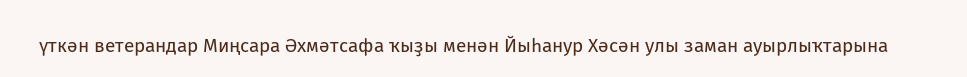үткән ветерандар Миңсара Әхмәтсафа ҡыҙы менән Йыһанур Хәсән улы заман ауырлыҡтарына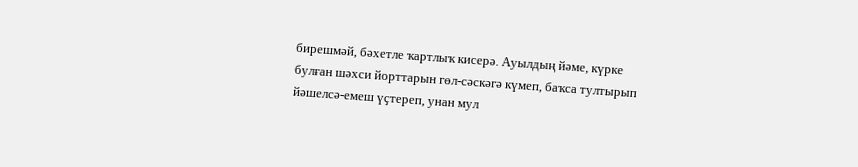бирешмәй, бәхетле ҡартлыҡ кисерә. Ауылдың йәме, күрке булған шәхси йорттарын гөл-сәскәгә күмеп, баҡса тултырып йәшелсә-емеш үҫтереп, унан мул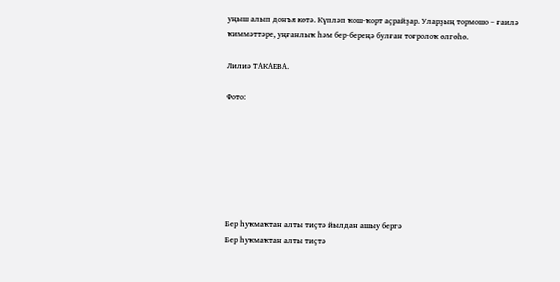уңыш алып донъя көтә. Күпләп ҡош-ҡорт аҫрайҙар. Уларҙың тормошо – ғаилә ҡиммәттәре, уңғанлыҡ һәм бер-береңә булған тоғролоҡ өлгөһө.

Лилиә ТАКАЕВА.

Фото:







Бер һуҡмаҡтан алты тиҫтә йылдан ашыу бергә
Бер һуҡмаҡтан алты тиҫтә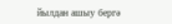йылдан ашыу бергә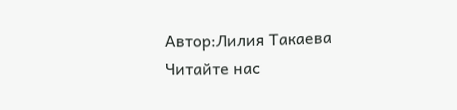Автор:Лилия Такаева
Читайте нас